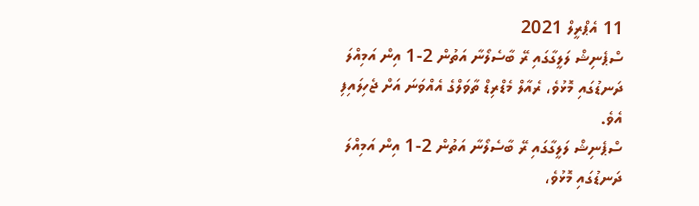11 އެޕްރީލް 2021
ސްޕެނިޝް ލަލީގާގައި ރޭ ބާސެލޯނާ އަތުން 2-1 އިން އަމިއްލަ ދަނޑުގައި މޮޅުވެ، ރެއާލް މެޑްރިޑް ތާވަލްގެ އެއްވަނަ އަށް ޖެހިލައިފި އެވެ.
ސްޕެނިޝް ލަލީގާގައި ރޭ ބާސެލޯނާ އަތުން 2-1 އިން އަމިއްލަ ދަނޑުގައި މޮޅުވެ،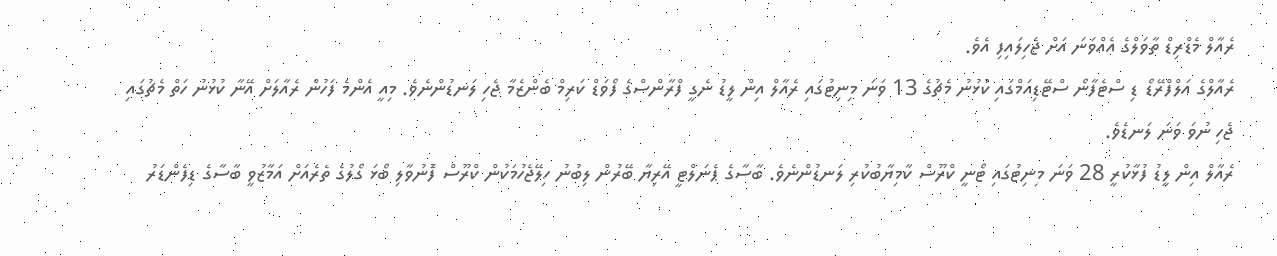ރެއާލް މެޑްރިޑް ތާވަލްގެ އެއްވަނަ އަށް ޖެހިލައިފި އެވެ.
ރެއާލްގެ އަލްފްރޭޑޯ ޑި ސްޓެފާނޯ ސްޓޭޑިއަމްގައި ކުޅުނު މެޗުގެ 13 ވަނަ މިނިޓުގައި ރެއާލް އިން ލީޑު ނެގީ ފްރާންސްގެ ފޯވަޑް ކަރިމް ބެންޒެމާ ޖެހި ލަނޑުންނެވެ. މިއީ އެންމެ ފަހުން ރެއާލަށް އޭނާ ކުޅުނު ހަތް މެޗުގައި ޖެހި ނުވަ ވަނަ ލަނޑެވެ.
ރެއާލް އިން ލީޑު ފުޅާކުރީ 28 ވަނަ މިނިޓުގައި ޓޯނީ ކްރޫސް ކާމިޔާބުކުރި ލަނޑުންނެވެ. ބާސާގެ ޕެނަލްޓީ އޭރިޔާ ބޭރުން ލިބުނު ހިލޭޖެހުމަކުން ކްރޫސް ފޮނުވާލި ބޯޅަ ގޯލުގެ ތެރެއަށް އަމާޒުވީ ބާސާގެ ޑިފެންޑަރު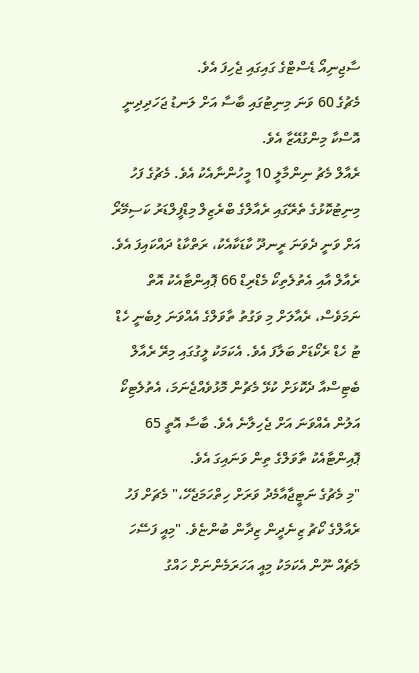ސާޖިނިއޯ ޑެސްޓްގެ ގައިގައި ޖެހިފަ އެވެ.
މެޗުގެ 60 ވަނަ މިނިޓުގައި ބާސާ އަށް ލަނޑު ޖަހަދިދިނީ އޮސްކާ މިންގުއޭޒާ އެވެ.
ރެއާލް މެޗު ނިންމާލީ 10 މީހުންނާއެކު އެވެ. މެޗުގެ ފަހު މިނިޓުކޮޅުގެ ތެރޭގައި ރެއާލްގެ ބްރެޒިލް މިޑްފީލްޑަރު ކަސިމޭރޯ އަށް ވަނީ ދެވަނަ ރީނދޫ ކާޑަކާއެކު، ރަތްކާޑު ދައްކައިފަ އެވެ.
ރެއާލް އާއި އެތުލެތިކޯ މެޑްރިޑް 66 ޕޮއިންޓާއެކު އޮތް ނަމަވެސް، ރެއާލަށް މި ވަގުތު ތާވަލްގެ އެއްވަނަ ލިބެނީ ހެޑް ޓު ހެޑް ރެކޯޑަށް ބަލާފަ އެވެ. އެކަމަކު ލީގުގައި މިރޭ ރެއާލް ބެޓިސްއާ ދެކޮޅަށް ކުޅޭ މެޗުން މޮޅުވެއްޖެނަމަ، އެތުލެޓިކޯ އަލުން އެއްވަނަ އަށް ޖެހިލާނެ އެވެ. ބާސާ އޮތީ 65 ޕޮއިންޓާއެކު ތާވަލްގެ ތިން ވަނައިގަ އެވެ.
"މި މެޗުގެ ނަޓީޖާއާމެދު ވަރަށް ހިތްހަމަޖެހޭ،" މެޗަށް ފަހު ރެއާލްގެ ކޯޗު ޒިނެދީން ޒިދާން ބުންޏެވެ. "މިއީ ފަސޭހަ މެޗެއް ނޫން އެކަމަކު މިއީ އަހަރަމެންނަށް ހައްގު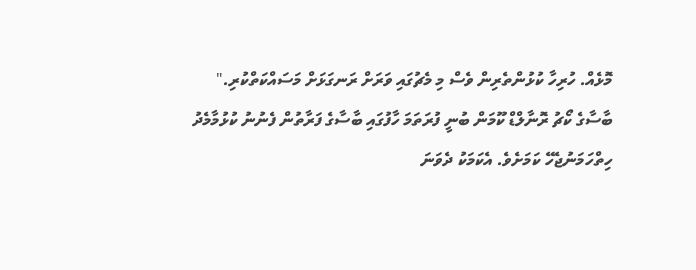މޮޅެއް. ހުރިހާ ކުޅުންތެރިން ވެސް މި މެޗުގައި ވަރަށް ރަނގަޅަށް މަސައްކަތްކުރި."
ބާސާގެ ކޯޗު ރޮނާލްޑް ކޫމަން ބުނީ ފުރަތަމަ ހާފުގައި ބާސާގެ ފަރާތުން ފެނުނު ކުޅުމާމެދު ހިތްހަމަނުޖެހޭ ކަމަށެވެ. އެކަމަކު ދެވަނަ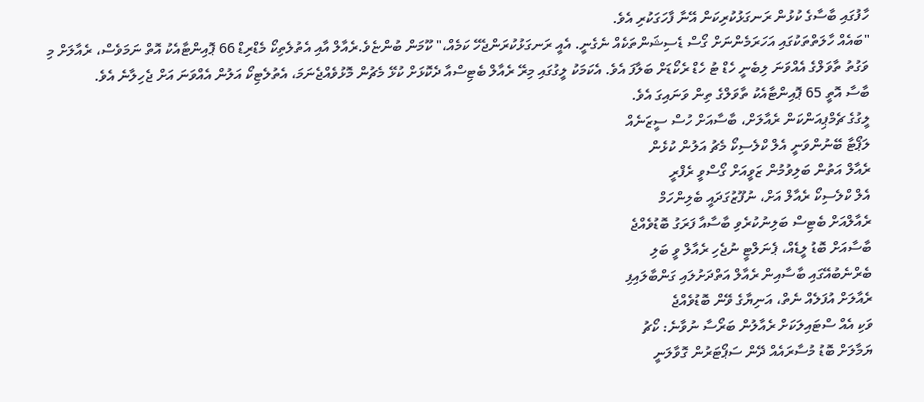ހާފުގައި ބާސާގެ ކުޅުން ރަނގަޅުކުރިކަން އޭނާ ފާހަގަކުރި އެވެ.
"ބައެއް ހާލަތްތަކުގައި އަހަރަމެންނަށް ގޯސް ޑެސިޝަންތަކެއް ނެގެނީ. އެއީ ރަނގަޅުކުރަންޖެހޭ ކަމެއް،" ކޫމަން ބުންޏެވެ.ރެއާލް އާއި އެތުލެތިކޯ މެޑްރިޑް 66 ޕޮއިންޓާއެކު އޮތް ނަމަވެސް، ރެއާލަށް މި ވަގުތު ތާވަލްގެ އެއްވަނަ ލިބެނީ ހެޑް ޓު ހެޑް ރެކޯޑަށް ބަލާފަ އެވެ. އެކަމަކު ލީގުގައި މިރޭ ރެއާލް ބެޓިސްއާ ދެކޮޅަށް ކުޅޭ މެޗުން މޮޅުވެއްޖެނަމަ، އެތުލެޓިކޯ އަލުން އެއްވަނަ އަށް ޖެހިލާނެ އެވެ.
ބާސާ އޮތީ 65 ޕޮއިންޓާއެކު ތާވަލްގެ ތިން ވަނައިގަ އެވެ.
ލީގުގެ ޗެމްޕިއަންކަން ރެއާލަށް، ބާސާއަށް ހުސް ސީޒަނެއް
ލަޕޯޓާ ބޭނުންވަނީ އެލް ކްލެސިކޯ މެޗު އަލުން ކުޅެން
ރެއާލް އަތުން ބަލިވުމުން ޒަވީއަށް ގޯސްވީ ރެފްރީ
އެލް ކްލެސިކޯ ރެއާލް އަށް، ނުފޫޒުގަދައީ ބެލިންހަމް
ރެއާލްއަށް ބެޓިސް ބަލިނުކުރެވި ބާސާއާ ފަރަގު ބޮޑުވެއްޖެ
ބާސާއަށް ބޮޑު ލީޑެއް، ޕެނަލްޓީ ނުޖެހި ރެއާލް ވީ ބަލި
ބެރްނެބުއޭގައި ބާސާއިން ރެއާލް އަތްދަށުލައި ގަންބާލައިފި
ރެއާލަށް އުފަލެއް ނެތް، އަނިޔާގެ ވޭން ބޮޑުވެއްޖެ
ވަކި އެއް ސްޓައިލަކަށް ރެއާލުން ބަރޯސާ ނުވާނެ: ކޯޗު
ޔަމާލަށް ބޮޑު މުސާރައެއް ދޭން ސަޕޯޓަރުން ގޮވާލަނީ